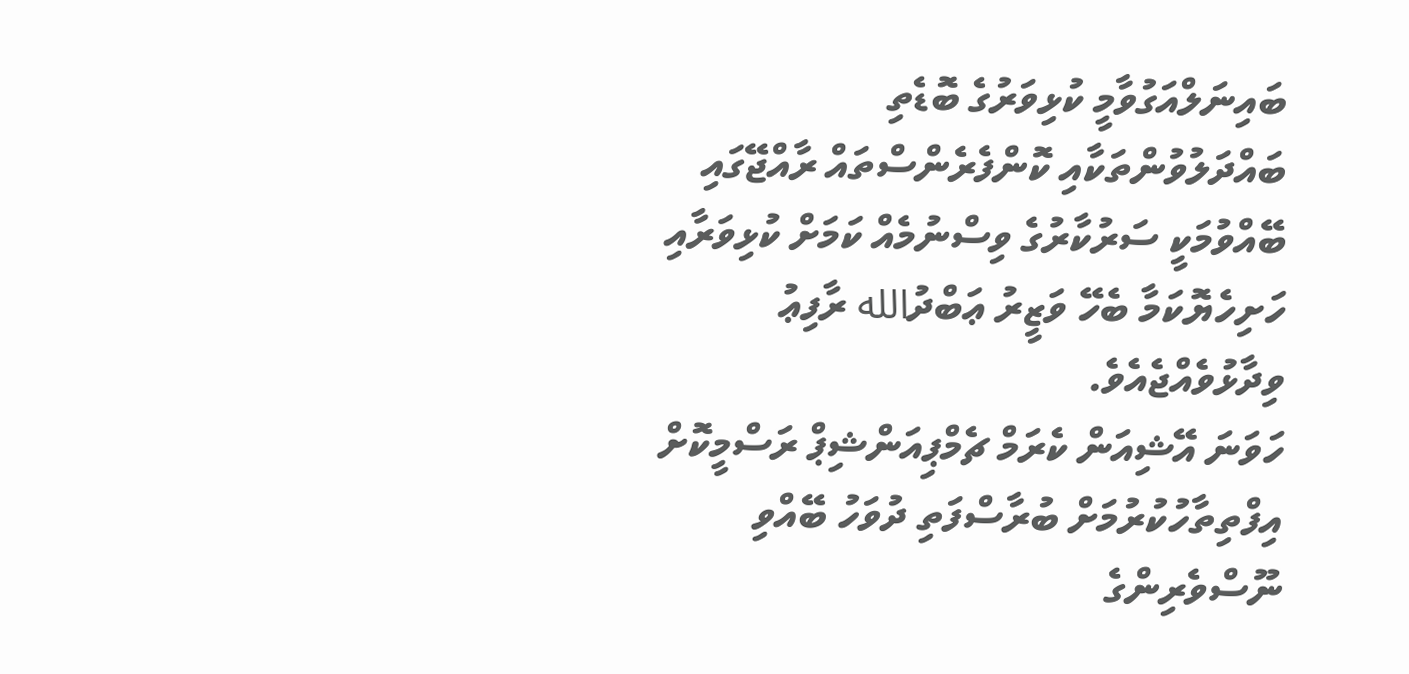ބައިނަލްއަގުވާމީ ކުޅިވަރުގެ ބޮޑެތި ބައްދަލުވުންތަކާއި ކޮންފެރެންސްތައް ރާއްޖޭގައި ބޭއްވުމަކީ ސަރުކާރުގެ ވިސްނުމެއް ކަމަށް ކުޅިވަރާއި ހަށިހެޔޮކަމާ ބެހޭ ވަޒީރު ޢަބްދުالله ރާފިޢު ވިދާޅުވެއްޖެއެވެ.
ހަވަނަ އޭޝިއަން ކެރަމް ޗެމްޕިއަންޝިޕް ރަސްމީކޮށް އިފްތިތާހުކުރުމަށް ބުރާސްފަތި ދުވަހު ބޭއްވި ނޫސްވެރިންގެ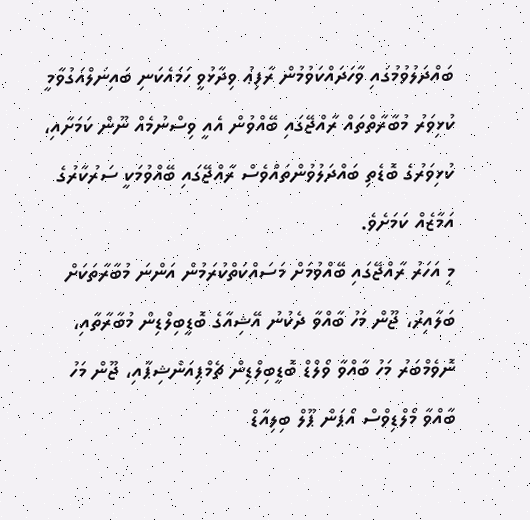ބައްދަލުވުމުގައި ވާހަދައްކަވުމުން ރާފިޢު ވިދާޅުވީ ހަމައެކަނި ބައިނަލްއަގުވާމީ ކުޅިވަރު މުބާރާތްތައް ރާއްޖޭގައި ބޭއްވުން އެއީ ވިސްނުމެއް ނޫން ކަމަށާއި، ކުޅިވަރުގެ ބޮޑެތި ބައްދަލުވުންތައްވެސް ރާއްޖޭގައި ބޭއްވުމަކީ ސަރުކާރުގެ އަމާޒެއް ކަމަށެވެ.
މި އަހަރު ރާއްޖޭގައި ބޭއްވުމަށް މަސައްކަތްކުރަމުން އަންނަ މުބާރާތަކަށް ބަލާއިރު، ޖޫން މަހު ބާއްވާ ދެކުނު އޭޝިއާގެ ބޮޑީބިލްޑިން މުބާރާތާއި، ނޮވެމްބަރު މަހު ބާއްވާ ވޯލްޑް ބޮޑީބިލްޑިން ޗެމްޕިއަންޝިޕާއި، ޖޫން މަހު ބާއްވާ މޯލްޑިވްސް އޯޕަން ޕޫލް ބިލިއާޑް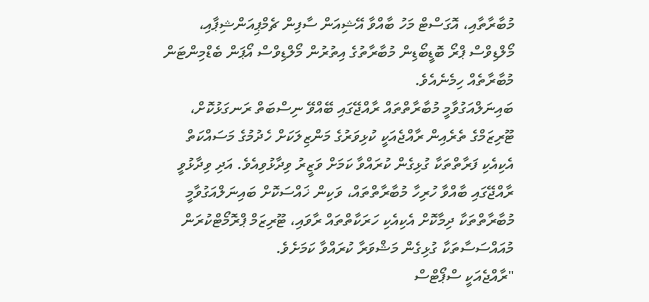މުބާރާތާއި، އޮގަސްޓް މަހު ބާއްވާ އޭޝިއަން ސާފިން ޗެމްޕިއަންޝިޕާއި، މޯލްޑިވްސް ޕްރޯ ބޮޑީބޯޑިން މުބާރާތުގެ އިތުރުން މޯލްޑިވްސް އޯޕަން ބެޑްމިންޓަން މުބާރާތެއް ހިމެނެއެވެ.
ބައިނަލްއަގުވާމީ މުބާރާތްތައް ރާއްޖޭގައި ބޭއްވޭ ނިސްބަތް ރަނގަޅުކޮށް، ޓޫރިޒަމްގެ ތެރެއިން ރާއްޖެއަކީ ކުޅިވަރުގެ މަންޒިލަކަށް ހެދުމުގެ މަސައްކަތް އެކިއެކި ފަރާތްތަކާ ގުޅިގެން ކުރައްވާ ކަމަށް ވަޒީރު ވިދާޅުވިއެވެ. އަދި ވިދާޅުވީ ރާއްޖޭގައި ބާއްވާ ހުރިހާ މުބާރާތްތައް، ވަކިން ޚައްސަކޮށް ބައިނަލްއަގުވާމީ މުބާރާތްތަކާ ދިމާކޮށް އެކިއެކި ހަރަކާތްތައް ރާވައި، ޓޫރިޒަމް ޕްރޮމޯޓްކުރަން މުއައްސަސާތަކާ ގުޅިގެން މަޝްވަރާ ކުރައްވާ ކަމަށެވެ.
"ރާއްޖެއަކީ ސްޕޯޓްސް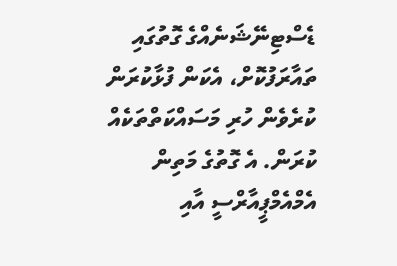ޑެސްޓިނޭޝަނެއްގެ ގޮތުގައި ތައާރަފުކޮށް، އެކަން ފުޅާކުރަން ކުރެވެން ހުރި މަސައްކަތްތަކެއް ކުރަން. އެ ގޮތުގެ މަތިން އެމްއެމްޕީއާރްސީ އާއި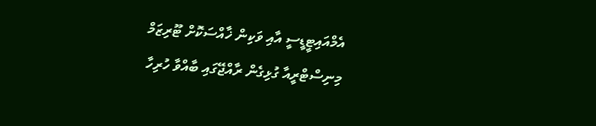އެމްއައިޓީޑީސީ އާއި ވަކިން ޚާއްސަކޮށް ޓޫރިޒަމް މިނިސްޓްރީއާ ގުޅިގެން ރާއްޖޭގައި ބާއްވާ ހުރިހާ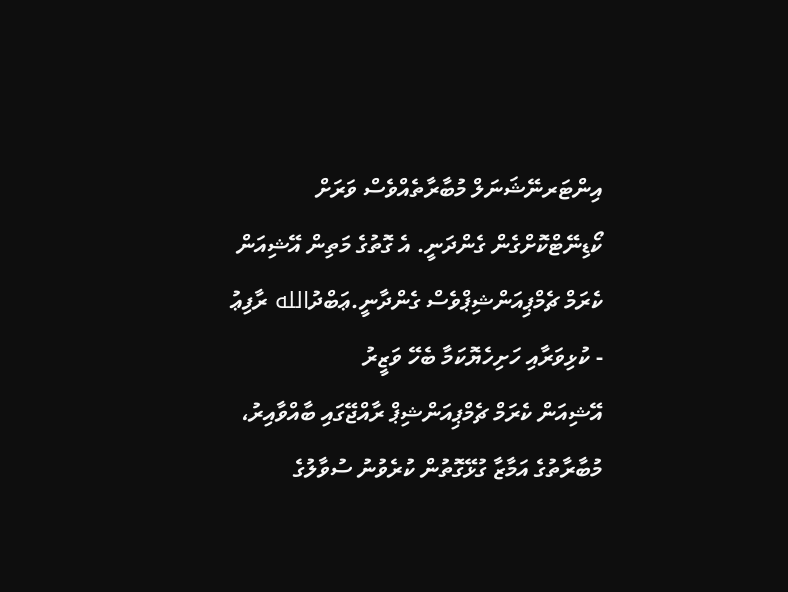އިންޓަރނޭޝަނަލް މުބާރާތެއްވެސް ވަރަށް ކޯޑިނޭޓްކޮށްގެން ގެންދަނީ. އެ ގޮތުގެ މަތިން އޭޝިއަން ކެރަމް ޗެމްޕިއަންޝިޕްވެސް ގެންދާނީ.ޢަބްދުالله ރާފިޢު - ކުޅިވަރާއި ހަށިހެޔޮކަމާ ބެހޭ ވަޒީރު
އޭޝިއަން ކެރަމް ޗެމްޕިއަންޝިޕް ރާއްޖޭގައި ބާއްވާއިރު، މުބާރާތުގެ އަމާޒާ ގުޅޭގޮތުން ކުރެވުނު ސުވާލުގެ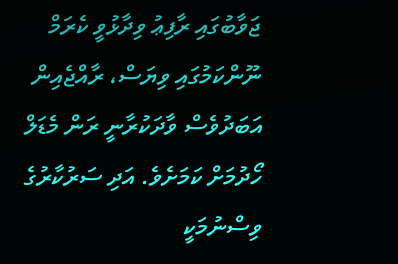ޖަވާބުގައި ރާފިޢު ވިދާޅުވީ ކެރަމް ނޫންކަމުގައި ވިޔަސް، ރާއްޖެއިން އަބަދުވެސް ވާދަކުރާނީ ރަން މެޑަލް ހޯދުމަށް ކަމަށެވެ. އަދި ސަރުކާރުގެ ވިސްނުމަކީ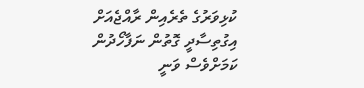ކުޅިވަރުގެ ތެރެއިން ރާއްޖެއަށް އިގުތިސާދީ ގޮތުން ނަފާހޯދުން ކަމަށްވެސް ވަނީ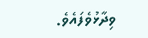ވިދާޅުވެފައެވެ.